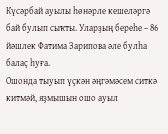Күсәрбай ауылы һөнәрле кешеләргә бай булып сыҡты. Уларҙың береһе – 86 йәшлек Фатима Зарипова әле булһа балаҫ һуға.
Ошонда тыуып үҫкән әңгәмәсем ситкә китмәй, яҙмышын ошо ауыл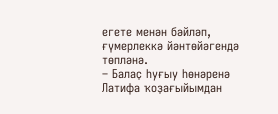егете менән бәйләп, ғүмерлеккә йәнтөйәгендә төпләнә.
– Балаҫ һуғыу һөнәренә Латифа ҡоҙағыйымдан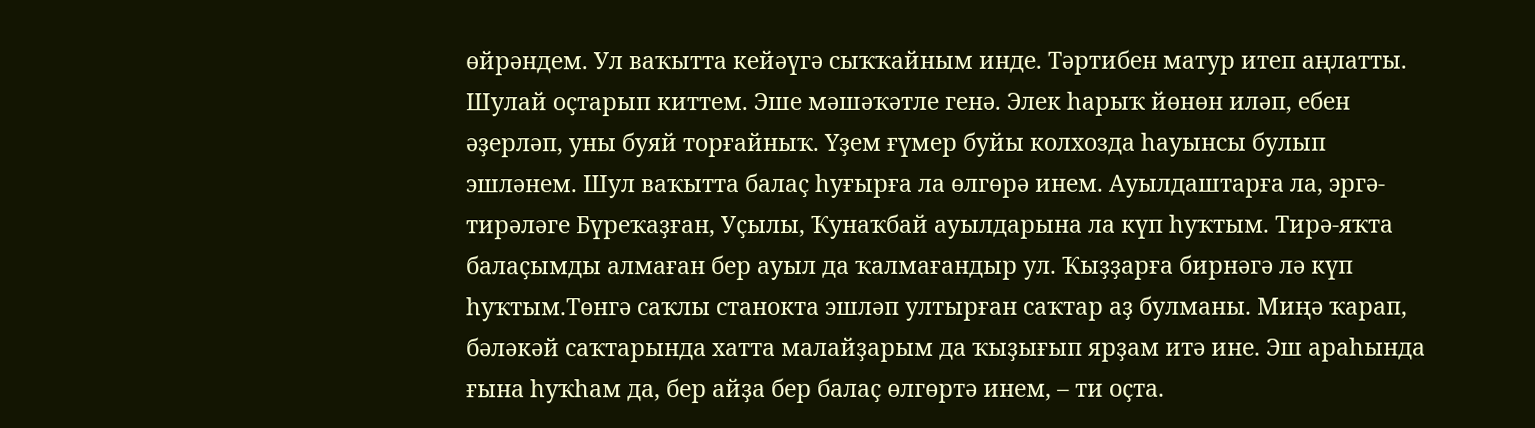өйрәндем. Ул ваҡытта кейәүгә сыҡҡайным инде. Тәртибен матур итеп аңлатты. Шулай оҫтарып киттем. Эше мәшәҡәтле генә. Элек һарыҡ йөнөн иләп, ебен әҙерләп, уны буяй торғайныҡ. Үҙем ғүмер буйы колхозда һауынсы булып эшләнем. Шул ваҡытта балаҫ һуғырға ла өлгөрә инем. Ауылдаштарға ла, эргә-тирәләге Бүреҡаҙған, Уҫылы, Ҡунаҡбай ауылдарына ла күп һуҡтым. Тирә-яҡта балаҫымды алмаған бер ауыл да ҡалмағандыр ул. Ҡыҙҙарға бирнәгә лә күп һуҡтым.Төнгә саҡлы станокта эшләп ултырған саҡтар аҙ булманы. Миңә ҡарап, бәләкәй саҡтарында хатта малайҙарым да ҡыҙығып ярҙам итә ине. Эш араһында ғына һуҡһам да, бер айҙа бер балаҫ өлгөртә инем, – ти оҫта.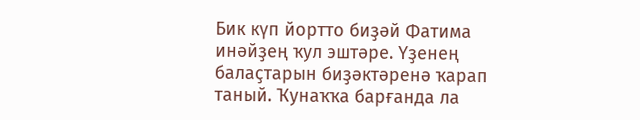Бик күп йортто биҙәй Фатима инәйҙең ҡул эштәре. Үҙенең балаҫтарын биҙәктәренә ҡарап таный. Ҡунаҡҡа барғанда ла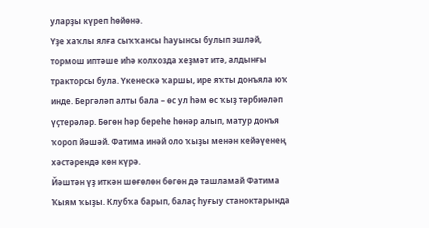уларҙы күреп һөйөнә.
Үҙе хаҡлы ялға сыҡҡансы һауынсы булып эшләй, тормош иптәше иһә колхозда хеҙмәт итә, алдынғы тракторсы була. Үкенескә ҡаршы, ире яҡты донъяла юҡ инде. Бергәләп алты бала – өс ул һәм өс ҡыҙ тәрбиәләп үҫтерәләр. Бөгөн һәр береһе һөнәр алып, матур донъя ҡороп йәшәй. Фатима инәй оло ҡыҙы менән кейәүенең хәстәрендә көн күрә.
Йәштән үҙ иткән шөғөлөн бөгөн дә ташламай Фатима Ҡыям ҡыҙы. Клубҡа барып, балаҫ һуғыу станоктарында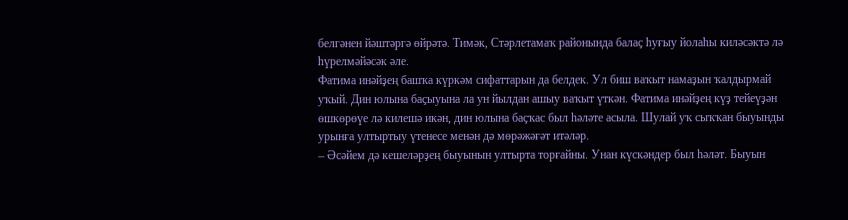белгәнен йәштәргә өйрәтә. Тимәк, Стәрлетамаҡ районында балаҫ һуғыу йолаһы киләсәктә лә һүрелмәйәсәк әле.
Фатима инәйҙең башҡа күркәм сифаттарын да белдек. Ул биш ваҡыт намаҙын ҡалдырмай уҡый. Дин юлына баҫыуына ла ун йылдан ашыу ваҡыт үткән. Фатима инәйҙең күҙ тейеүҙән өшкөрөүе лә килешә икән, дин юлына баҫҡас был һәләте асыла. Шулай уҡ сыҡҡан быуынды урынға ултыртыу үтенесе менән дә мөрәжәғәт итәләр.
– Әсәйем дә кешеләрҙең быуынын ултырта торғайны. Унан күскәндер был һәләт. Быуын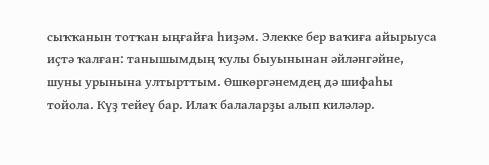сыҡҡанын тотҡан ыңғайға һиҙәм. Элекке бер ваҡиға айырыуса иҫтә ҡалған: танышымдың ҡулы быуынынан әйләнгәйне, шуны урынына ултырттым. Өшкөргәнемдең дә шифаһы тойола. Күҙ тейеү бар. Илаҡ балаларҙы алып киләләр.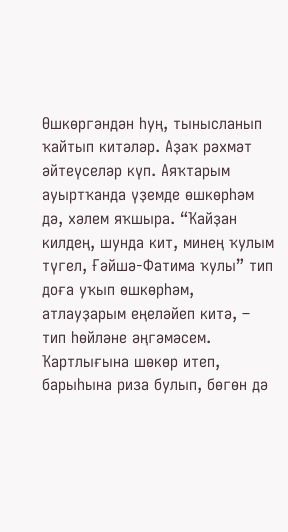Өшкөргәндән һуң, тынысланып ҡайтып китәләр. Аҙаҡ рәхмәт әйтеүселәр күп. Аяҡтарым ауыртҡанда үҙемде өшкөрһәм дә, хәлем яҡшыра. “Ҡайҙан килдең, шунда кит, минең ҡулым түгел, Ғәйшә-Фатима ҡулы” тип доға уҡып өшкөрһәм, атлауҙарым еңеләйеп китә, – тип һөйләне әңгәмәсем.
Ҡартлығына шөкөр итеп, барыһына риза булып, бөгөн дә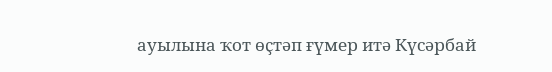ауылына ҡот өҫтәп ғүмер итә Күсәрбай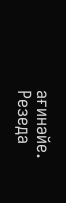ағинәйе.
Резеда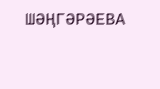ШӘҢГӘРӘЕВА